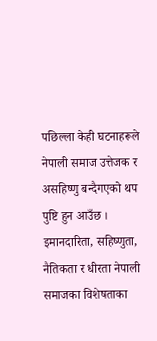पछिल्ला केही घटनाहरूले नेपाली समाज उत्तेजक र असहिष्णु बन्दैगएको थप पुष्टि हुन आउँछ । इमानदारिता, सहिष्णुता, नैतिकता र धीरता नेपाली समाजका विशेषताका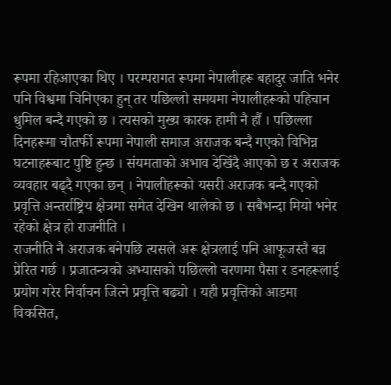रूपमा रहिआएका थिए । परम्परागत रूपमा नेपालीहरू बहादुर जाति भनेर पनि विश्वमा चिनिएका हुन् तर पछिल्लो समयमा नेपालीहरूको पहिचान धुमिल बन्दै गएको छ । त्यसको मुख्य कारक हामी नै हौं । पछिल्ला दिनहरूमा चौतर्फी रूपमा नेपाली समाज अराजक बन्दै गएको विभिन्न घटनाहरूबाट पुष्टि हुन्छ । संयमताको अभाव देखिँदै आएको छ र अराजक व्यवहार बढ्दै गएका छन् । नेपालीहरूको यसरी अराजक बन्दै गएको प्रवृत्ति अन्तर्राष्ट्रिय क्षेत्रमा समेत देखिन थालेको छ । सबैभन्दा मियो भनेर रहेको क्षेत्र हो राजनीति ।
राजनीति नै अराजक बनेपछि त्यसले अरू क्षेत्रलाई पनि आफूजस्तै बन्न प्रेरित गर्छ । प्रजातन्त्रको अभ्यासको पछिल्लो चरणमा पैसा र डनहरूलाई प्रयोग गरेर निर्वाचन जित्ने प्रवृत्ति बढ्यो । यही प्रवृत्तिको आडमा विकसित,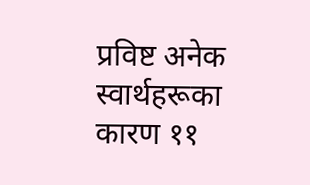प्रविष्ट अनेक स्वार्थहरूका कारण ११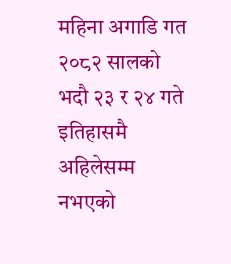महिना अगाडि गत २०८२ सालको भदौ २३ र २४ गते इतिहासमै अहिलेसम्म नभएको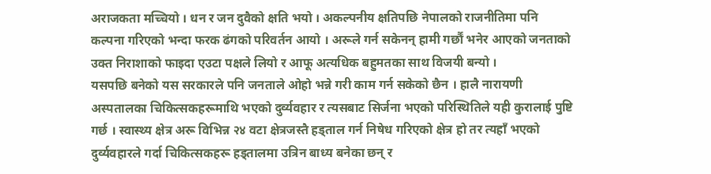अराजकता मच्चियो । धन र जन दुवैको क्षति भयो । अकल्पनीय क्षतिपछि नेपालको राजनीतिमा पनि कल्पना गरिएको भन्दा फरक ढंगको परिवर्तन आयो । अरूले गर्न सकेनन् हामी गर्छौं भनेर आएको जनताको उक्त निराशाको फाइदा एउटा पक्षले लियो र आफू अत्यधिक बहुमतका साथ विजयी बन्यो ।
यसपछि बनेको यस सरकारले पनि जनताले ओहो भन्ने गरी काम गर्न सकेको छैन । हालै नारायणी अस्पतालका चिकित्सकहरूमाथि भएको दुर्व्यवहार र त्यसबाट सिर्जना भएको परिस्थितिले यही कुरालाई पुष्टि गर्छ । स्वास्थ्य क्षेत्र अरू विभिन्न २४ वटा क्षेत्रजस्तै हड्ताल गर्न निषेध गरिएको क्षेत्र हो तर त्यहाँ भएको दुर्व्यवहारले गर्दा चिकित्सकहरू हड्तालमा उत्रिन बाध्य बनेका छन् र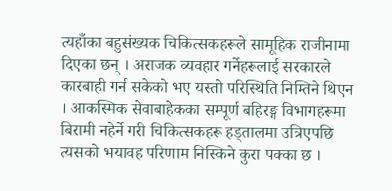त्यहाँका बहुसंख्यक चिकित्सकहरूले सामूहिक राजीनामा दिएका छन् । अराजक व्यवहार गर्नेहरूलाई सरकारले कारबाही गर्न सकेको भए यस्तो परिस्थिति निम्तिने थिएन । आकस्मिक सेवाबाहेकका सम्पूर्ण बहिरङ्ग विभागहरूमा बिरामी नहेर्ने गरी चिकित्सकहरू हड्तालमा उत्रिएपछि त्यसको भयावह परिणाम निस्किने कुरा पक्का छ ।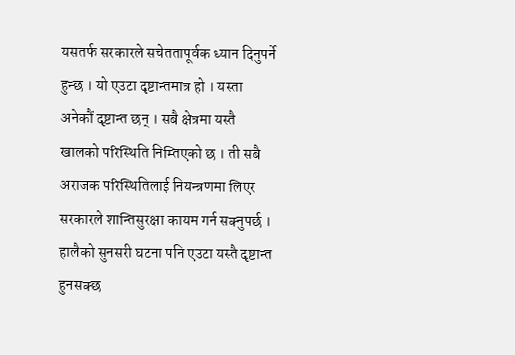यसतर्फ सरकारले सचेततापूर्वक ध्यान दिनुपर्ने हुन्छ । यो एउटा दृष्टान्तमात्र हो । यस्ता अनेकौं दृष्टान्त छन् । सबै क्षेत्रमा यस्तै खालको परिस्थिति निम्तिएको छ । ती सबै अराजक परिस्थितिलाई नियन्त्रणमा लिएर सरकारले शान्तिसुरक्षा कायम गर्न सक्नुपर्छ । हालैको सुनसरी घटना पनि एउटा यस्तै दृष्टान्त हुनसक्छ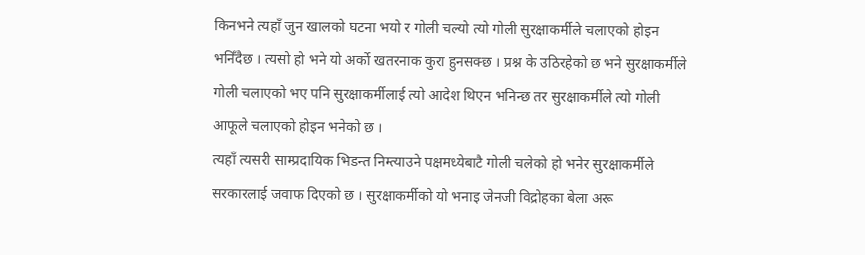किनभने त्यहाँ जुन खालको घटना भयो र गोली चल्यो त्यो गोली सुरक्षाकर्मीले चलाएको होइन भनिँदैछ । त्यसो हो भने यो अर्को खतरनाक कुरा हुनसक्छ । प्रश्न के उठिरहेको छ भने सुरक्षाकर्मीले गोली चलाएको भए पनि सुरक्षाकर्मीलाई त्यो आदेश थिएन भनिन्छ तर सुरक्षाकर्मीले त्यो गोली आफूले चलाएको होइन भनेको छ ।
त्यहाँ त्यसरी साम्प्रदायिक भिडन्त निम्त्याउने पक्षमध्येबाटै गोली चलेको हो भनेर सुरक्षाकर्मीले सरकारलाई जवाफ दिएको छ । सुरक्षाकर्मीको यो भनाइ जेनजी विद्रोहका बेला अरू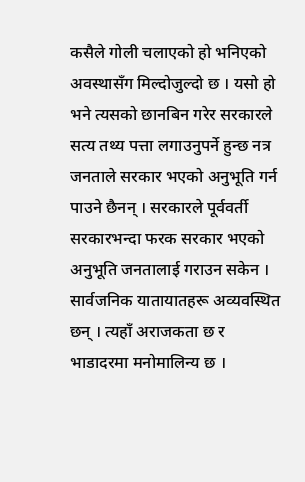कसैले गोली चलाएको हो भनिएको अवस्थासँग मिल्दोजुल्दो छ । यसो हो भने त्यसको छानबिन गरेर सरकारले सत्य तथ्य पत्ता लगाउनुपर्ने हुन्छ नत्र जनताले सरकार भएको अनुभूति गर्न पाउने छैनन् । सरकारले पूर्ववर्ती सरकारभन्दा फरक सरकार भएको अनुभूति जनतालाई गराउन सकेन । सार्वजनिक यातायातहरू अव्यवस्थित छन् । त्यहाँ अराजकता छ र भाडादरमा मनोमालिन्य छ ।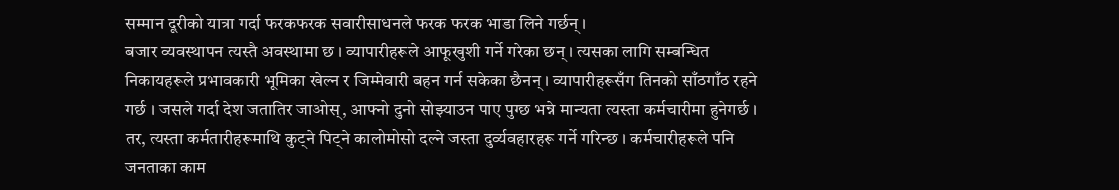सम्मान दूरीको यात्रा गर्दा फरकफरक सवारीसाधनले फरक फरक भाडा लिने गर्छन् ।
बजार व्यवस्थापन त्यस्तै अवस्थामा छ । व्यापारीहरूले आफूखुशी गर्ने गरेका छन् । त्यसका लागि सम्बन्धित निकायहरूले प्रभावकारी भूमिका खेल्न र जिम्मेवारी बहन गर्न सकेका छैनन् । व्यापारीहरूसँग तिनको साँठगाँठ रहने गर्छ । जसले गर्दा देश जतातिर जाओस्, आफ्नो दुनो सोझ्याउन पाए पुग्छ भन्ने मान्यता त्यस्ता कर्मचारीमा हुनेगर्छ । तर, त्यस्ता कर्मतारीहरूमाथि कुट्ने पिट्ने कालोमोसो दल्ने जस्ता दुर्व्यवहारहरू गर्ने गरिन्छ । कर्मचारीहरूले पनि जनताका काम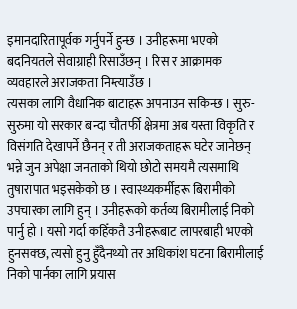इमानदारितापूर्वक गर्नुपर्ने हुन्छ । उनीहरूमा भएको बदनियतले सेवाग्राही रिसाउँछन् । रिस र आक्रामक व्यवहारले अराजकता निम्त्याउँछ ।
त्यसका लागि वैधानिक बाटाहरू अपनाउन सकिन्छ । सुरु-सुरुमा यो सरकार बन्दा चौतर्फी क्षेत्रमा अब यस्ता विकृति र विसंगति देखापर्ने छैनन् र ती अराजकताहरू घटेर जानेछन् भन्ने जुन अपेक्षा जनताको थियो छोटो समयमै त्यसमाथि तुषारापात भइसकेको छ । स्वास्थ्यकर्मीहरू बिरामीको उपचारका लागि हुन् । उनीहरूको कर्तव्य बिरामीलाई निको पार्नु हो । यसो गर्दा कहिँकतै उनीहरूबाट लापरबाही भएको हुनसक्छ, त्यसो हुनु हुँदैनथ्यो तर अधिकांश घटना बिरामीलाई निको पार्नका लागि प्रयास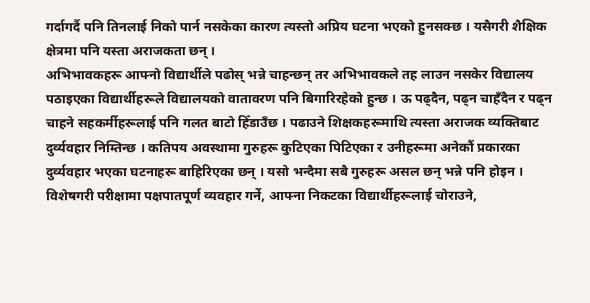गर्दागर्दै पनि तिनलाई निको पार्न नसकेका कारण त्यस्तो अप्रिय घटना भएको हुनसक्छ । यसैगरी शैक्षिक क्षेत्रमा पनि यस्ता अराजकता छन् ।
अभिभावकहरू आफ्नो विद्यार्थीले पढोस् भन्ने चाहन्छन् तर अभिभावकले तह लाउन नसकेर विद्यालय पठाइएका विद्यार्थीहरूले विद्यालयको वातावरण पनि बिगारिरहेको हुन्छ । ऊ पढ्दैन, पढ्न चाहँदैन र पढ्न चाहने सहकर्मीहरूलाई पनि गलत बाटो हिँडाउँछ । पढाउने शिक्षकहरूमाथि त्यस्ता अराजक व्यक्तिबाट दुर्व्यवहार निम्तिन्छ । कतिपय अवस्थामा गुरुहरू कुटिएका पिटिएका र उनीहरूमा अनेकौं प्रकारका दुर्व्यवहार भएका घटनाहरू बाहिरिएका छन् । यसो भन्दैमा सबै गुरुहरू असल छन् भन्ने पनि होइन । विशेषगरी परीक्षामा पक्षपातपूर्ण व्यवहार गर्ने, आफ्ना निकटका विद्यार्थीहरूलाई चोराउने,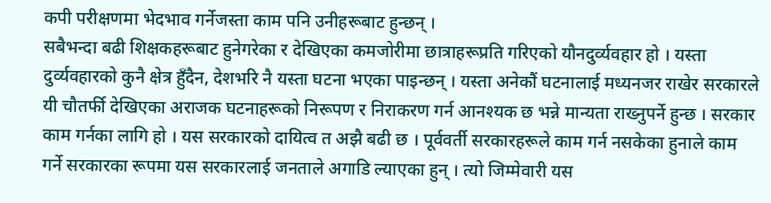कपी परीक्षणमा भेदभाव गर्नेजस्ता काम पनि उनीहरूबाट हुन्छन् ।
सबैभन्दा बढी शिक्षकहरूबाट हुनेगरेका र देखिएका कमजोरीमा छात्राहरूप्रति गरिएको यौनदुर्व्यवहार हो । यस्ता दुर्व्यवहारको कुनै क्षेत्र हुँदैन, देशभरि नै यस्ता घटना भएका पाइन्छन् । यस्ता अनेकौं घटनालाई मध्यनजर राखेर सरकारले यी चौतर्फी देखिएका अराजक घटनाहरूको निरूपण र निराकरण गर्न आनश्यक छ भन्ने मान्यता राख्नुपर्ने हुन्छ । सरकार काम गर्नका लागि हो । यस सरकारको दायित्व त अझै बढी छ । पूर्ववर्ती सरकारहरूले काम गर्न नसकेका हुनाले काम गर्ने सरकारका रूपमा यस सरकारलाई जनताले अगाडि ल्याएका हुन् । त्यो जिम्मेवारी यस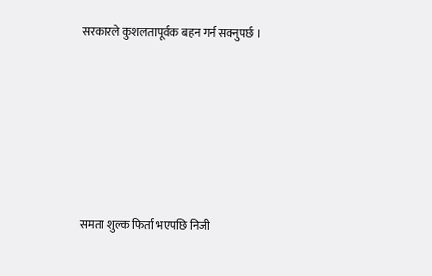सरकारले कुशलतापूर्वक बहन गर्न सक्नुपर्छ ।







समता शुल्क फिर्ता भएपछि निजी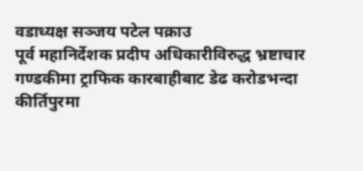वडाध्यक्ष सञ्जय पटेल पक्राउ
पूर्व महानिर्देशक प्रदीप अधिकारीविरुद्ध भ्रष्टाचार
गण्डकीमा ट्राफिक कारबाहीबाट डेढ करोडभन्दा
कीर्तिपुरमा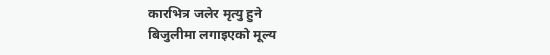कारभित्र जलेर मृत्यु हुने
बिजुलीमा लगाइएको मूल्य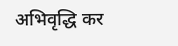अभिवृद्धि कर